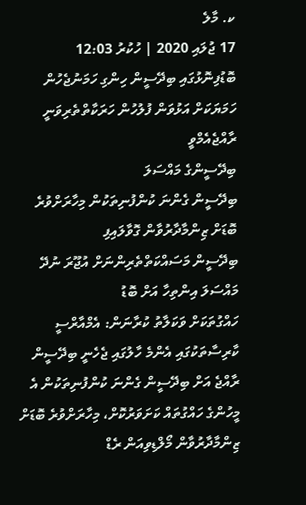ކ. މާލެ
17 ޖުލައި 2020 | ހުކުރު 12:03
ބޮޑުފިނޮޅުގައި ބިދޭސީން ހިންގި ހަމަނުޖެހުން ހަމަޔަކަށް އަޅުވަން ފުލުހުން ހަރަކާތްތެރިވަނީ
ރާއްޖެއެމްވީ
ބިދޭސީންގެ މައްސަލަ
ބިދޭސީން ގެންނަ ކުންފުނިތަކުން މިހާރަށްވުރެ ބޮޑަށް ޒިންމާދާރުވާން ގޮވާލައިފި
ބިދޭސީން މަސައްކަތްތެރިންނަށް އުޖޫރަ ނުދޭ މައްސަލަ އިންތިހާ އަށް ބޮޑު
ހައްގުތަކަށް ވަކަލާތު ކުރާނަން: އެމްއާރްސީ
ކާރިސާތަކުގައި އެންމެ ހާލުގައި ޖެހެނީ ބިދޭސީން
ރާއްޖެ އަށް ބިދޭސީން ގެންނަ ކުންފުނިތަކުން އެ މީހުންގެ ހައްގުތައް ކަށަވަރުކޮށް، މިހާރަށްވުރެ ބޮޑަށް ޒިންމާދާރުވާން މޯލްޑިވިއަން ރެޑް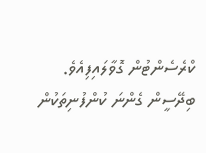ކްރެސެންޓުން ގޮވާލައިފިއެވެ.
ބިދޭސީން ގެންނަ ކުންފުނިތަކުން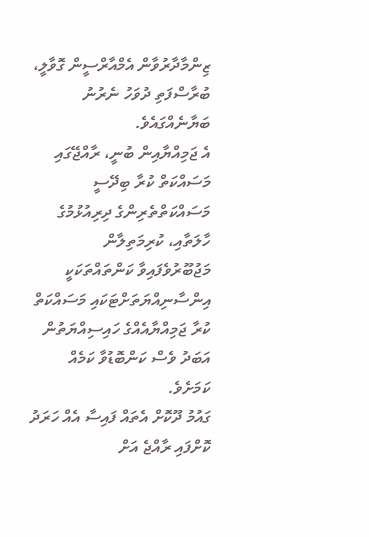ޒިންމާދާރުވާން އެމްއާރްސީން ގޮވާލީ، ބުރާސްފަތި ދުވަހު ނެރުނު ބަޔާނެއްގައެވެ.
އެ ޖަމިއްޔާއިން ބުނީ، ރާއްޖޭގައި މަސައްކަތް ކުރާ ބިދޭސީ މަސައްކަތްތެރިންގެ ދިރިއުޅުމުގެ ހާލަތާއި، ކުރިމަތިލާން މަޖުބޫރުވެފައިވާ ކަންތައްތަކަކީ އިންސާނިއްޔަތަށްޓަކައި މަސައްކަތް ކުރާ ޖަމިއްޔާއެއްގެ ހައިސިއްޔަތުން އަބަދު ވެސް ކަންބޮޑުވާ ކަމެއް ކަމަށެވެ.
ގައުމު ދޫކޮށް އެތައް ފައިސާ އެއް ހަރަދު ކޮށްފައި ރާއްޖެ އަށް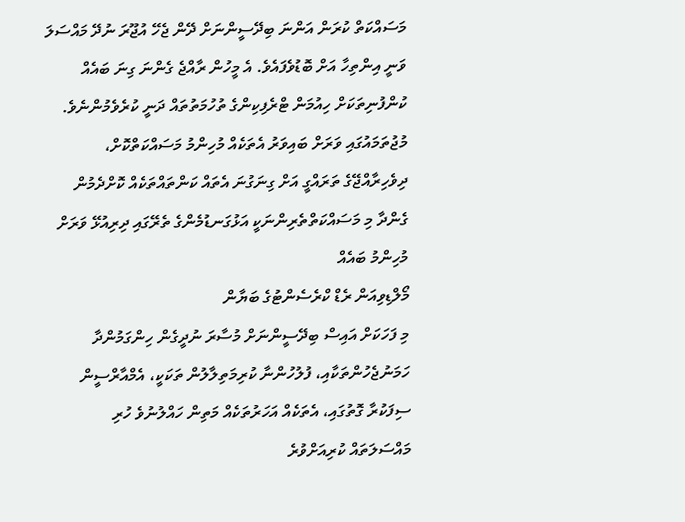މަސައްކަތް ކުރަން އަންނަ ބިދޭސީންނަށް ދޭން ޖެހޭ އުޖޫރަ ނުދޭ މައްސަލަ ވަނީ އިންތިހާ އަށް ބޮޑުވެފައެވެ. އެ މީހުން ރާއްޖެ ގެންނަ ގިނަ ބައެއް ކުންފުނިތަކަށް ހިއުމަން ޓްރެފިކިންގެ ތުހުމަތުތައް ދަނީ ކުރެވެމުންނެވެ.
މުޖުތަމައުގައި ވަރަށް ބައިވަރު އެތަކެއް މުހިންމު މަސައްކަތްކޮށް، ދިވެހިރާއްޖޭގެ ތަރައްގީ އަށް ގިނަގުނަ އެތައް ކަންތައްތަކެއް ކޮށްދެމުން ގެންދާ މި މަސައްކަތްތެރިންނަކީ އަޅުގަނޑުމެންގެ ތެރޭގައި ދިރިއުޅޭ ވަރަށް މުހިންމު ބައެއް
މޯލްޑިވިއަން ރެޑް ކްރެސެންޓުގެ ބަޔާން
މި ފަހަކަށް އައިސް ބިދޭސީންނަށް މުސާރަ ނުދީގެން ހިންގަމުންދާ ހަމަނުޖެހުންތަކާއި، ފުލުހުންނާ ކުރިމަތިލާލުން ތަކަކީ، އެމްއާރްސީން ސިފަކުރާ ގޮތުގައި، އެތަކެއް އަހަރުތަކެއް މަތިން ހައްލުނުވެ ހުރި މައްސަލަތައް ކުރިއަށްވުރެ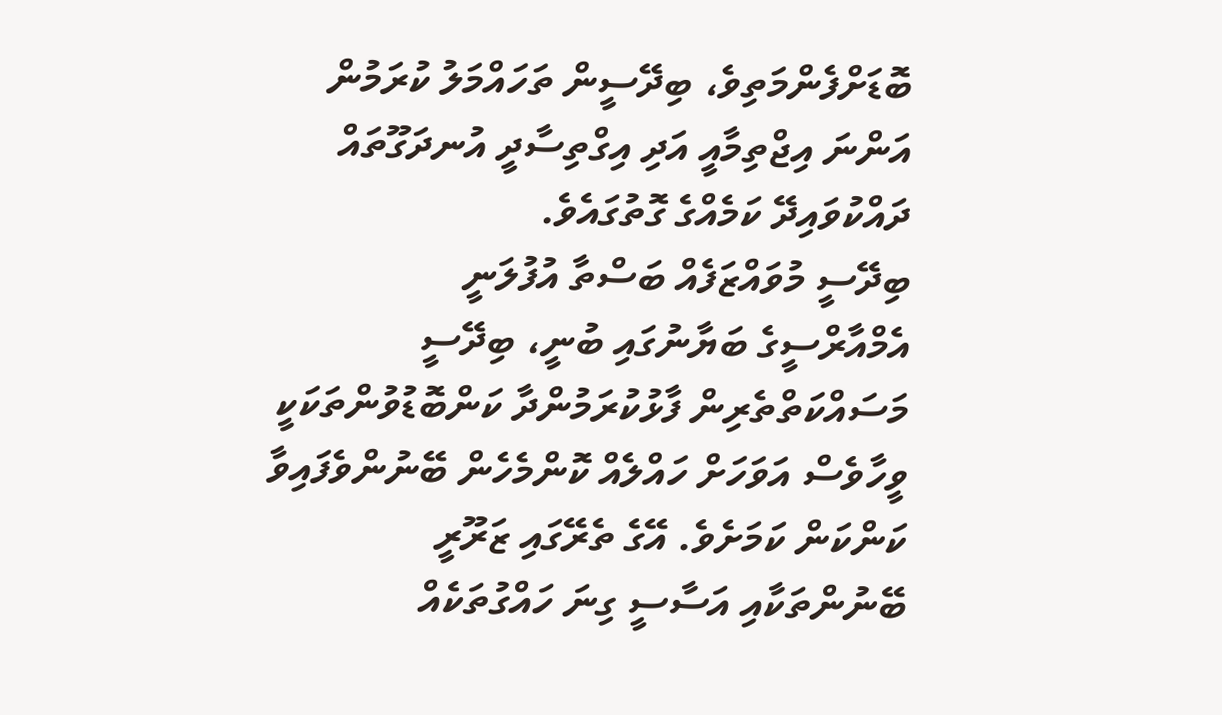ބޮޑަށްފެންމަތިވެ، ބިދޭސީން ތަހައްމަލު ކުރަމުން އަންނަ އިޖްތިމާއީ އަދި އިގްތިސާދީ އުނދަގޫތައް ދައްކުވައިދޭ ކަމެއްގެ ގޮތުގައެވެ.
ބިދޭސީ މުވައްޒަފެއް ބަސްތާ އުފުލަނީ
އެމްއާރްސީގެ ބަޔާނުގައި ބުނީ، ބިދޭސީ މަސައްކަތްތެރިން ފާޅުކުރަމުންދާ ކަންބޮޑުވުންތަކަކީ ވީހާވެސް އަވަހަށް ހައްލެއް ކޮންމެހެން ބޭނުންވެފައިވާ ކަންކަން ކަމަށެވެ. އޭގެ ތެރޭގައި ޒަރޫރީ ބޭނުންތަކާއި އަސާސީ ގިނަ ހައްގުތަކެއް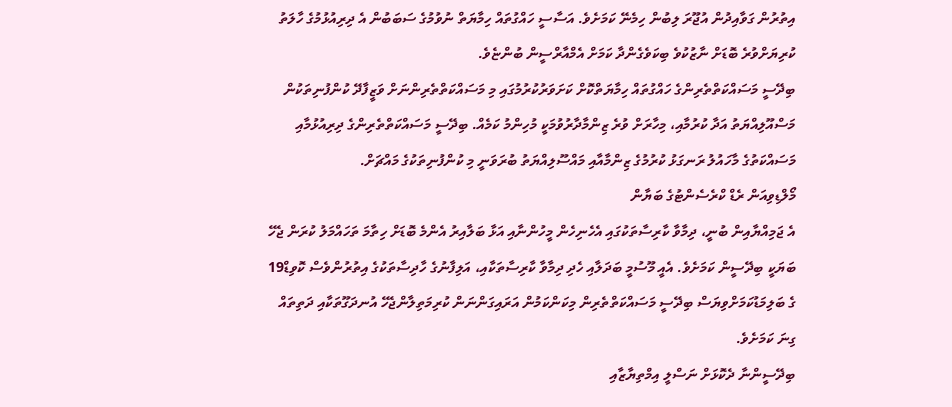އިތުރުން ގަވާއިދުން އުޖޫރަ ލިބުން ހިމެނޭ ކަމަށެވެ. އަސާސީ ހައްގުތައް ހިމާޔަތް ނުވުމުގެ ސަބަބުން އެ ދިރިއުޅުމުގެ ހާލަތު ކުރިޔަށްވުރެ ބޮޑަށް ނާޒުކުވެ ބިކަވެގެންދާ ކަމަށް އެމްއާރްސީން ބުންޏެވެ.
ބިދޭސީ މަސައްކަތްތެރިންގެ ހައްގުތައް ހިމާޔަތްކޮށް ކަށަވަރުކުރުމުގައި މި މަސައްކަތްތެރިންނަށް ވަޒީފާދޭ ކުންފުނިތަކުން މަސްއޫލިއްޔަތު އަދާ ކުރުމާއި، މިހާރަށް ވުރެ ޒިންމާދާރުވުމަކީ މުހިންމު ކަމެއް. ބިދޭސީ މަސައްކަތްތެރިންގެ ދިރިއުޅުމާއި މަސައްކަތުގެ މާހައުލު ރަނގަޅު ކުރުމުގެ ޒިންމާއާއި މައްސޫލިއްޔަތު ބުރަވަނީ މި ކުންފުނިތަކުގެ މައްޗަށް.
މޯލްޑިވިއަން ރެޑް ކްރެސެންޓުގެ ބަޔާން
އެ ޖަމިއްޔާއިން ބުނީ، ދިމާވާ ކާރިސާތަކުގައި އެހެނިހެން މީހުންނާއި އަޅާ ބަލާއިރު އެންމެ ބޮޑަށް ހިތާމަ ތަހައްމަލު ކުރަން ޖެހޭ ބަޔަކީ ބިދޭސީން ކަމަށެވެ. އެއީ މޫސުމީ ބަދަލާއި ހެދި ދިމާވާ ކާރިސާތަކާއި، އަލިފާނުގެ ހާދިސާތަކުގެ އިތުރުންވެސް ކޮވިޑް19 ގެ ބަލިމަޑުކަމަށްވިޔަސް ބިދޭސީ މަސައްކަތްތެރިން މިކަންކަމުން އަރައިގަންނަން ކުރިމަތިލާންޖެހޭ އުނދަގޫތަކާއި ދަތިތައް ގިނަ ކަމަށެވެ.
ބިދޭސީންނާ ދެކޮޅަށް ނަސްލީ އިމްތިޔާޒާއި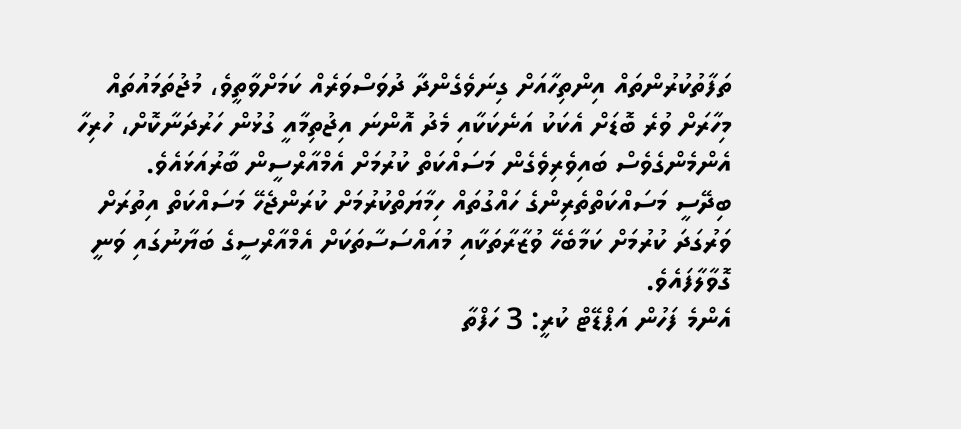ތަފާތުކުރުންތައް އިންތިހާއަށް ގިނަވެގެންދާ ދުވަސްވަރެއް ކަމަށްވާތީވެ، މުޖުތަމައުތައް މިހާރަށް ވުރެ ބޮޑަށް އެކަކު އަނެކަކާއި މެދު އޮންނަ އިޖުތިމާއީ ގުޅުން ހަރުދަނާކޮށް، ހުރިހާ އެންމެންގެވެސް ބައިވެރިވެގެން މަސައްކަތް ކުރުމަށް އެމްއާރްސީން ބާރުއަޅައެވެ.
ބިދޭސީ މަސައްކަތްތެރިންގެ ހައްގުތައް ހިމާޔަތްކުރުމަށް ކުރަންޖެހޭ މަސައްކަތް އިތުރަށް ވަރުގަދަ ކުރުމަށް ކަމާބެހޭ ވުޒާރާތަކާއި މުއައްސަސާތަކަށް އެމްއާރްސީގެ ބަޔާނުގައި ވަނީ ގޮވާލާފައެވެ.
އެންމެ ފަހުން އަޕްޑޭޓް ކުރީ: 3 ހަފްތާ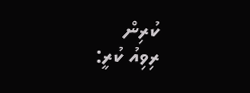ކުރިން
ރިވިއު ކުރީ: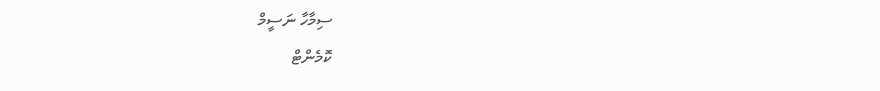ސިމާހާ ނަސީމް
ކޮމެންޓް